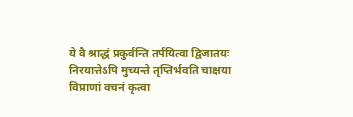ये वै श्राद्धं प्रकुर्वन्ति तर्पयित्वा द्विजातयः
निरयात्तेऽपि मुच्यन्ते तृप्तिर्भवति चाक्षया
विप्राणां वचनं कृत्वा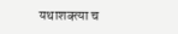यथाशक्त्या च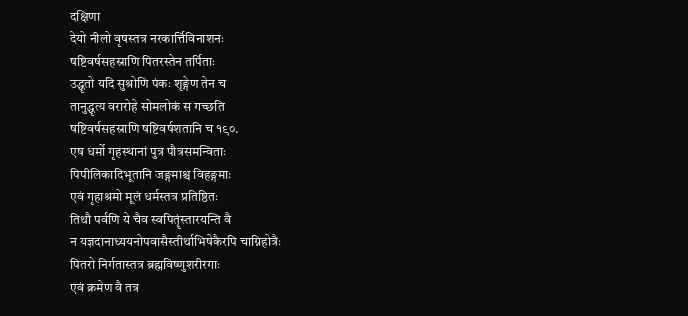दक्षिणा
देयो नीलो वृषस्तत्र नरकार्त्तिविनाशनः
षष्टिवर्षसहस्राणि पितरस्तेन तर्पिताः
उद्धृतो यदि सुश्रोणि पंकः शृङ्गेण तेन च
तानुद्धृत्य वरारोहे सोमलोकं स गच्छति
षष्टिवर्षसहस्राणि षष्टिवर्षशतानि च १९०.
एष धर्मो गृहस्थानां पुत्र पौत्रसमन्विताः
पिपीलिकादिभूतानि जङ्गमाश्च विहङ्गमाः
एवं गृहाश्रमो मूलं धर्मस्तत्र प्रतिष्ठितः
तिथौ पर्वणि ये चैव स्वपितॄंस्तारयन्ति वै
न यज्ञदानाध्ययनोपवासैस्तीर्थाभिषेकैरपि चाग्निहोत्रैः
पितरो निर्गतास्तत्र ब्रह्मविष्णुशरीरगाः
एवं क्रमेण वै तत्र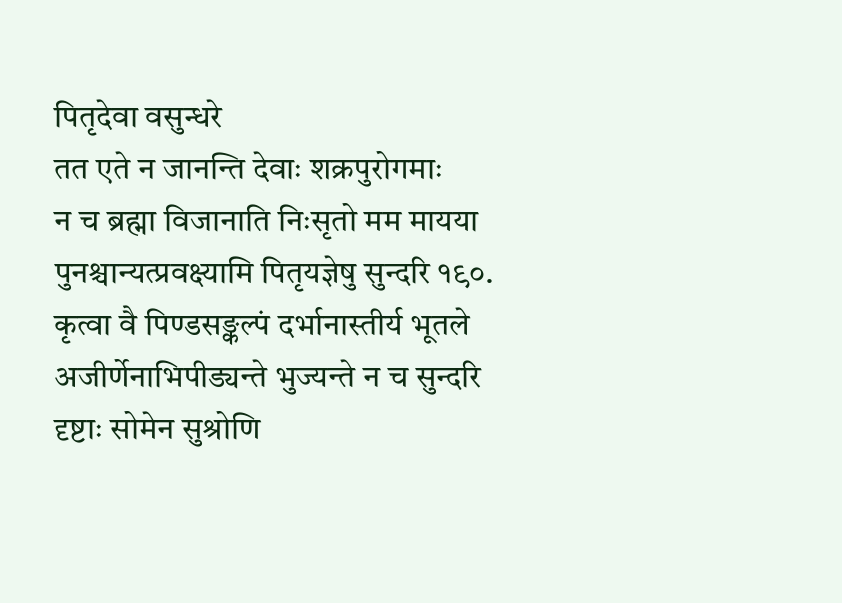पितृदेवा वसुन्धरे
तत एते न जानन्ति देवाः शक्रपुरोगमाः
न च ब्रह्मा विजानाति निःसृतो मम मायया
पुनश्चान्यत्प्रवक्ष्यामि पितृयज्ञेषु सुन्दरि १९०.
कृत्वा वै पिण्डसङ्कल्पं दर्भानास्तीर्य भूतले
अजीर्णेनाभिपीड्यन्ते भुज्यन्ते न च सुन्दरि
दृष्टाः सोमेन सुश्रोणि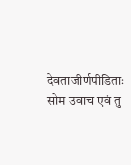देवताजीर्णपीडिताः
सोम उवाच एवं तु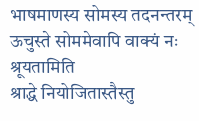भाषमाणस्य सोमस्य तदनन्तरम्
ऊचुस्ते सोममेवापि वाक्यं नः श्रूयतामिति
श्राद्धे नियोजितास्तैस्तु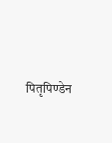पितृपिण्डेन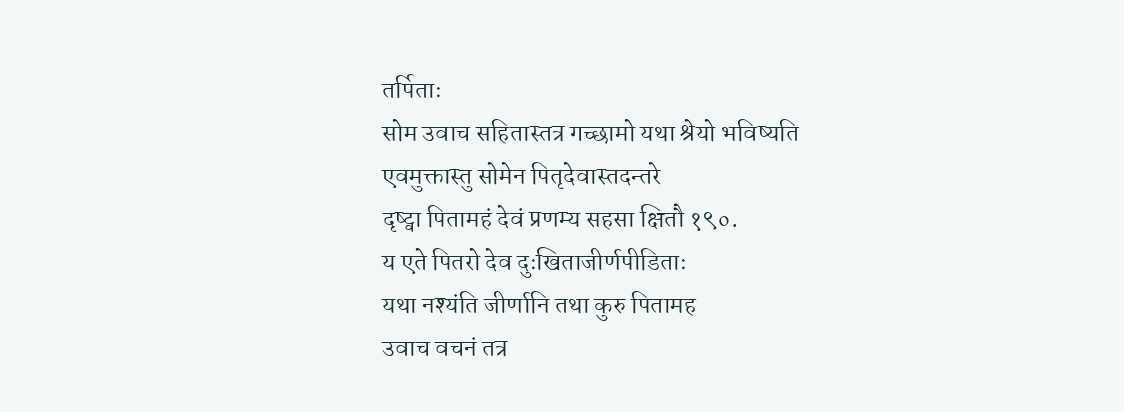तर्पिताः
सोम उवाच सहितास्तत्र गच्छामो यथा श्रेयो भविष्यति
एवमुक्तास्तु सोमेन पितृदेवास्तदन्तरे
दृष्ट्वा पितामहं देवं प्रणम्य सहसा क्षितौ १९०.
य एते पितरो देव दुःखिताजीर्णपीडिताः
यथा नश्यंति जीर्णानि तथा कुरु पितामह
उवाच वचनं तत्र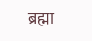ब्रह्मा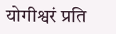योगीश्वरं प्रति